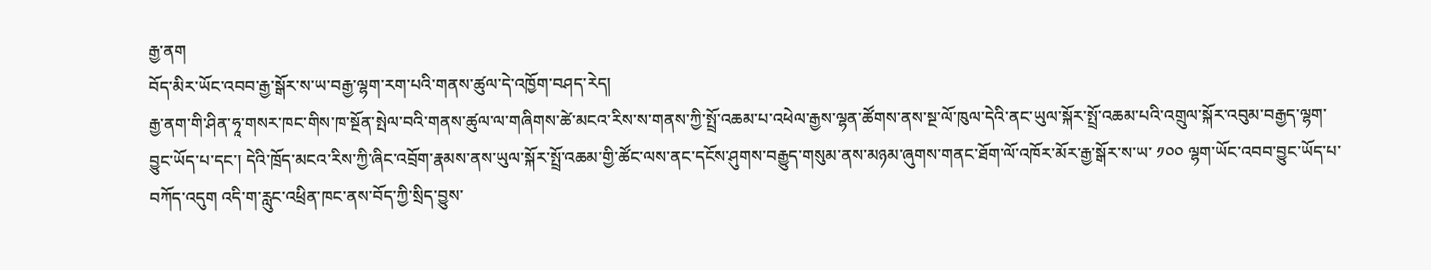རྒྱ་ནག
བོད་མིར་ཡོང་འབབ་རྒྱ་སྒོར་ས་ཡ་བརྒྱ་ལྷག་རག་པའི་གནས་ཚུལ་དེ་འཁྱོག་བཤད་རེད།
རྒྱ་ནག་གི་ཤིན་ཧཱ་གསར་ཁང་གིས་ཁ་སྔོན་སྤེལ་བའི་གནས་ཚུལ་ལ་གཞིགས་ཚེ་མངའ་རིས་ས་གནས་ཀྱི་སྤྲོ་འཆམ་པ་འཕེལ་རྒྱས་ལྷན་ཚོགས་ནས་སྔ་ལོ་ཁུལ་དེའི་ནང་ཡུལ་སྐོར་སྤྲོ་འཆམ་པའི་འགྲུལ་སྐོར་འབུམ་བརྒྱད་ལྷག་བྱུང་ཡོད་པ་དང་། དེའི་ཁྲོད་མངའ་རིས་ཀྱི་ཞིང་འབྲོག་རྣམས་ནས་ཡུལ་སྐོར་སྤྲོ་འཆམ་གྱི་ཚོང་ལས་ནང་དངོས་ཤུགས་བརྒྱུད་གསུམ་ནས་མཉམ་ཞུགས་གནང་ཐོག་ལོ་འཁོར་མོར་རྒྱ་སྒོར་ས་ཡ་ ༡༠༠ ལྷག་ཡོང་འབབ་བྱུང་ཡོད་པ་བཀོད་འདུག འདི་ག་རླུང་འཕྲིན་ཁང་ནས་བོད་ཀྱི་སྲིད་བྱུས་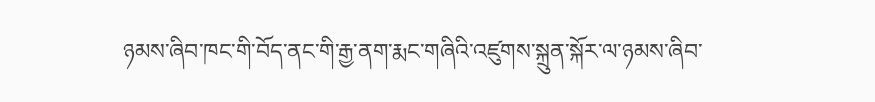ཉམས་ཞིབ་ཁང་གི་བོད་ནང་གི་རྒྱ་ནག་རྨང་གཞིའི་འཛུགས་སྐྲུན་སྐོར་ལ་ཉམས་ཞིབ་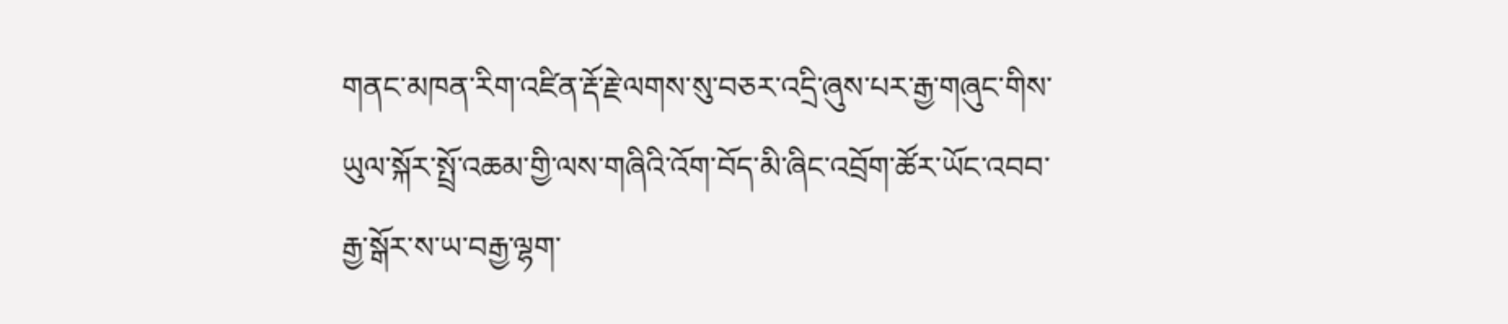གནང་མཁན་རིག་འཛིན་རྡོ་རྗེ་ལགས་སུ་བཅར་འདྲི་ཞུས་པར་རྒྱ་གཞུང་གིས་ཡུལ་སྐོར་སྤྲོ་འཆམ་གྱི་ལས་གཞིའི་འོག་བོད་མི་ཞིང་འབྲོག་ཚོར་ཡོང་འབབ་རྒྱ་སྒོར་ས་ཡ་བརྒྱ་ལྷག་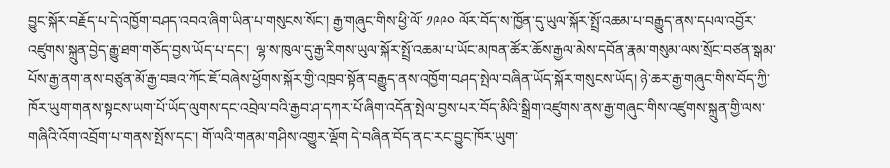བྱུང་སྐོར་བརྗོད་པ་དེ་འཁྱོག་བཤད་འབའ་ཞིག་ཡིན་པ་གསུངས་སོང་། རྒྱ་གཞུང་གིས་ཕྱི་ལོ་ ༡༩༩༠ ལོར་བོད་ས་ཁྱོན་དུ་ཡུལ་སྐོར་སྤྲོ་འཆམ་པ་བརྒྱུད་ནས་དཔལ་འབྱོར་འཛུགས་སྐྲུན་བྱེད་རྒྱུ་ཐག་གཅོད་བྱས་ཡོད་པ་དང་།  ལྷ་ས་ཁུལ་དུ་རྒྱ་རིགས་ཡུལ་སྐོར་སྤྲོ་འཆམ་པ་ཡོང་མཁན་ཚོར་ཆོས་རྒྱལ་མེས་དབོན་རྣམ་གསུམ་ལས་སྲོང་བཙན་སྒམ་པོས་རྒྱ་ནག་ནས་བཙུན་མོ་རྒྱ་བཟའ་ཀོང་ཇོ་བཞེས་ཕྱོགས་སྐོར་གྱི་འཁྲབ་སྟོན་བརྒྱུད་ནས་འཁྱོག་བཤད་སྤེལ་བཞིན་ཡོད་སྐོར་གསུངས་ཡོད། ཉེ་ཆར་རྒྱ་གཞུང་གིས་བོད་ཀྱི་ཁོར་ཡུག་གནས་སྟངས་ཡག་པོ་ཡོད་ལུགས་དང་འབྲེལ་བའི་རྒྱབ་ཤ་དཀར་པོ་ཞིག་འདོན་སྤེལ་བྱས་པར་བོད་མིའི་སྒྲིག་འཛུགས་ནས་རྒྱ་གཞུང་གིས་འཛུགས་སྐྲུན་གྱི་ལས་གཞིའི་འོག་འབྲོག་པ་གནས་སྤོས་དང་། གོ་ལའི་གནམ་གཤིས་འགྱུར་ལྡོག དེ་བཞིན་བོད་ནང་རང་བྱུང་ཁོར་ཡུག་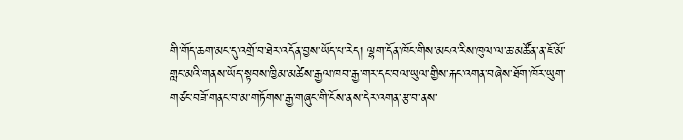གི་གོད་ཆག་མང་དུ་འགྲོ་བ་ཐེར་འདོན་བྱས་ཡོད་པ་རེད། ལྷག་དོན་ཁོང་གིས་མངའ་རིས་ཁུལ་ལ་ཆ་མཚོན་ན་ཇོ་མོ་གླང་མའི་གནས་ཡོད་སྟབས་ཁྱིམ་མཚེས་རྒྱལ་ཁབ་རྒྱ་གར་དང་བལ་ཡུལ་གྱིས་རྐང་འགན་བཞེས་ཐོག་ཁོར་ཡུག་གཙང་བཟོ་གནང་བ་མ་གཏོགས་རྒྱ་གཞུང་གི་ངོས་ནས་དེར་འགན་རྩ་བ་ནས་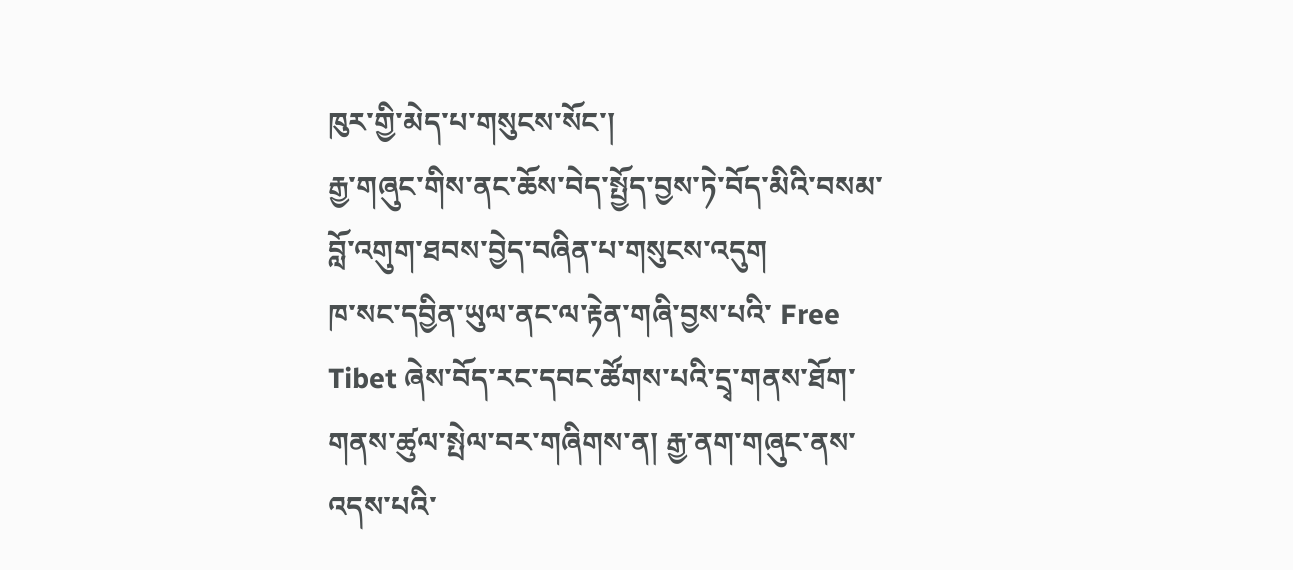ཁུར་གྱི་མེད་པ་གསུངས་སོང་།
རྒྱ་གཞུང་གིས་ནང་ཆོས་བེད་སྤྱོད་བྱས་ཏེ་བོད་མིའི་བསམ་བློ་འགུག་ཐབས་བྱེད་བཞིན་པ་གསུངས་འདུག
ཁ་སང་དབྱིན་ཡུལ་ནང་ལ་རྟེན་གཞི་བྱས་པའི་ Free Tibet ཞེས་བོད་རང་དབང་ཚོགས་པའི་དྲྭ་གནས་ཐོག་གནས་ཚུལ་སྤེལ་བར་གཞིགས་ན། རྒྱ་ནག་གཞུང་ནས་འདས་པའི་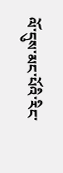ལོ་དུས་མང་པོའི་རིང་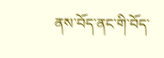ནས་བོད་ནང་གི་བོད་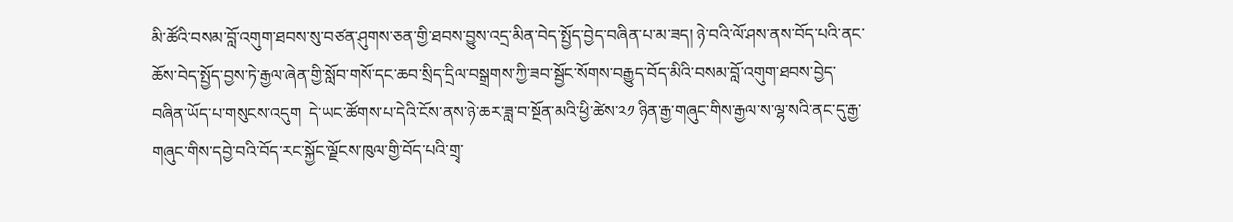མི་ཚོའི་བསམ་བློ་འགུག་ཐབས་སུ་བཙན་ཤུགས་ཅན་གྱི་ཐབས་བྱུས་འདྲ་མིན་བེད་སྤྱོད་བྱེད་བཞིན་པ་མ་ཟད། ཉེ་བའི་ལོ་ཤས་ནས་བོད་པའི་ནང་ཆོས་བེད་སྤྱོད་བྱས་ཏེ་རྒྱལ་ཞེན་གྱི་སློབ་གསོ་དང་ཆབ་སྲིད་དྲིལ་བསྒྲགས་ཀྱི་ཟབ་སྦྱོང་སོགས་བརྒྱུད་བོད་མིའི་བསམ་བློ་འགུག་ཐབས་བྱེད་བཞིན་ཡོད་པ་གསུངས་འདུག  དེ་ཡང་ཚོགས་པ་དེའི་ངོས་ནས་ཉེ་ཆར་ཟླ་བ་སྔོན་མའི་ཕྱི་ཚེས་༢༡ ཉིན་རྒྱ་གཞུང་གིས་རྒྱལ་ས་ལྷ་སའི་ནང་དུ་རྒྱ་གཞུང་གིས་དབྱེ་བའི་བོད་རང་སྐྱོང་ལྗོངས་ཁུལ་གྱི་བོད་པའི་གྲྭ་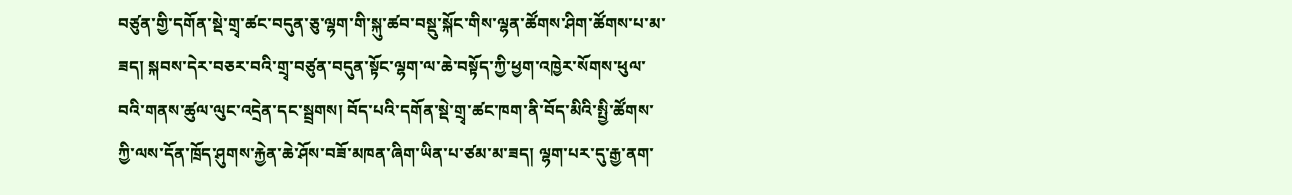བཙུན་གྱི་དགོན་སྡེ་གྲྭ་ཚང་བདུན་ཅུ་ལྷག་གི་སྐུ་ཚབ་བསྡུ་སྐོང་གིས་ལྷན་ཚོགས་ཤིག་ཚོགས་པ་མ་ཟད། སྐབས་དེར་བཅར་བའི་གྲྭ་བཙུན་བདུན་སྟོང་ལྷག་ལ་ཆེ་བསྟོད་ཀྱི་ཕྱག་འཁྱེར་སོགས་ཕུལ་བའི་གནས་ཚུལ་ལུང་འདྲེན་དང་སྦྲགས། བོད་པའི་དགོན་སྡེ་གྲྭ་ཚང་ཁག་ནི་བོད་མིའི་སྤྱི་ཚོགས་ཀྱི་ལས་དོན་ཁྲོད་ཤུགས་རྐྱེན་ཆེ་ཤོས་བཟོ་མཁན་ཞིག་ཡིན་པ་ཙམ་མ་ཟད། ལྷག་པར་དུ་རྒྱ་ནག་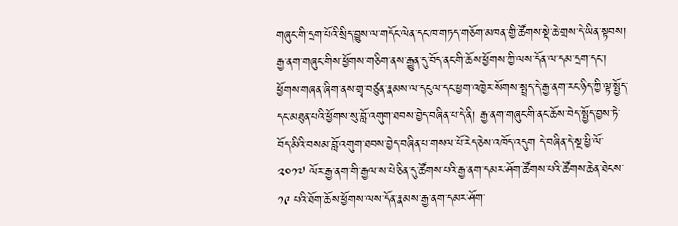གཞུང་གི་དྲག་པོའི་སྲིད་བྱུས་ལ་གདོང་ལེན་དང་ཁ་གཏད་གཅོག་མཁན་གྱི་ཚོགས་སྡེ་ཆེ་གྲས་དེ་ཡིན་སྟབས། རྒྱ་ནག་གཞུང་གིས་ཕྱོགས་གཅིག་ནས་རྒྱུན་དུ་བོད་ནང་གི་ཆོས་ཕྱོགས་ཀྱི་ལས་དོན་ལ་དམ་དྲག་དང་། ཕྱོགས་གཞན་ཞིག་ནས་གྲྭ་བཙུན་རྣམས་ལ་དངུལ་དང་ཕྱག་འཁྱེར་སོགས་སྤྲད་དེ་རྒྱ་ནག་རང་ཉིད་ཀྱི་ལྟ་སྤྱོད་དང་མཐུན་པའི་ཕྱོགས་སུ་བློ་འགུག་ཐབས་བྱེད་བཞིན་པ་དེ་ནི། རྒྱ་ནག་གཞུང་གི་ནང་ཆོས་བེད་སྤྱོད་བྱས་ཏེ་བོད་མིའི་བསམ་བློ་འགུག་ཐབས་བྱེད་བཞིན་པ་གསལ་པོ་རེད་ཅེས་འཁོད་འདུག དེ་བཞིན་དེ་སྔ་ཕྱི་ལོ་ ༢༠༡༧ ལོར་རྒྱ་ནག་གི་རྒྱལ་ས་པེ་ཅིན་དུ་ཚོགས་པའི་རྒྱ་ནག་དམར་ཤོག་ཚོགས་པའི་ཚོགས་ཆེན་ཐེངས་༡༩ པའི་ཐོག་ཆོས་ཕྱོགས་ལས་དོན་རྣམས་རྒྱ་ནག་དམར་ཤོག་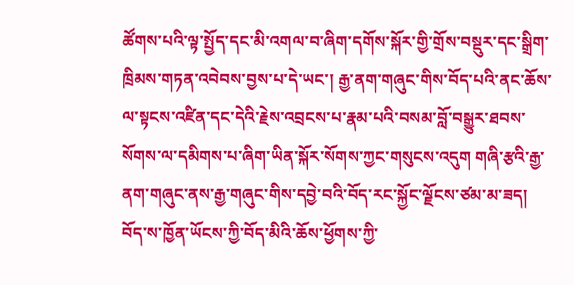ཚོགས་པའི་ལྟ་སྤྱོད་དང་མི་འགལ་བ་ཞིག་དགོས་སྐོར་གྱི་གྲོས་བསྡུར་དང་སྒྲིག་ཁྲིམས་གཏན་འབེབས་བྱས་པ་དེ་ཡང་། རྒྱ་ནག་གཞུང་གིས་བོད་པའི་ནང་ཆོས་ལ་སྟངས་འཛིན་དང་དེའི་རྗེས་འབྲངས་པ་རྣམ་པའི་བསམ་བློ་བསྒྱུར་ཐབས་སོགས་ལ་དམིགས་པ་ཞིག་ཡིན་སྐོར་སོགས་ཀྱང་གསུངས་འདུག གཞི་རྩའི་རྒྱ་ནག་གཞུང་ནས་རྒྱ་གཞུང་གིས་དབྱེ་བའི་བོད་རང་སྐྱོང་ལྗོངས་ཙམ་མ་ཟད། བོད་ས་ཁྱོན་ཡོངས་ཀྱི་བོད་མིའི་ཆོས་ཕྱོགས་ཀྱི་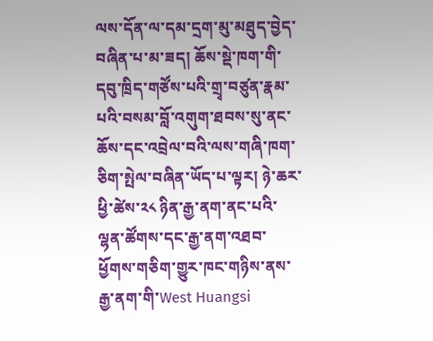ལས་དོན་ལ་དམ་དྲག་མུ་མཐུད་བྱེད་བཞིན་པ་མ་ཟད། ཆོས་སྡེ་ཁག་གི་དབུ་ཁྲིད་གཙོས་པའི་གྲྭ་བཙུན་རྣམ་པའི་བསམ་བློ་འགུག་ཐབས་སུ་ནང་ཆོས་དང་འབྲེལ་བའི་ལས་གཞི་ཁག་ཅིག་སྤེལ་བཞིན་ཡོད་པ་ལྟར། ཉེ་ཆར་ཕྱི་ཚེས་༢༨ ཉིན་རྒྱ་ནག་ནང་པའི་ལྷན་ཚོགས་དང་རྒྱ་ནག་འཐབ་ཕྱོགས་གཅིག་གྱུར་ཁང་གཉིས་ནས་རྒྱ་ནག་གི་West Huangsi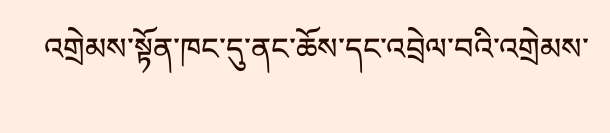འགྲེམས་སྟོན་ཁང་དུ་ནང་ཆོས་དང་འབྲེལ་བའི་འགྲེམས་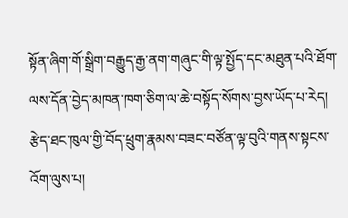སྟོན་ཞིག་གོ་སྒྲིག་བརྒྱུད་རྒྱ་ནག་གཞུང་གི་ལྟ་སྤྱོད་དང་མཐུན་པའི་ཐོག་ལས་དོན་བྱེད་མཁན་ཁག་ཅིག་ལ་ཆེ་བསྟོད་སོགས་བྱས་ཡོད་པ་རེད།
རྩེད་ཐང་ཁུལ་གྱི་བོད་ཕྲུག་རྣམས་བཟང་བཙོན་ལྟ་བུའི་གནས་སྟངས་འོག་ལུས་པ།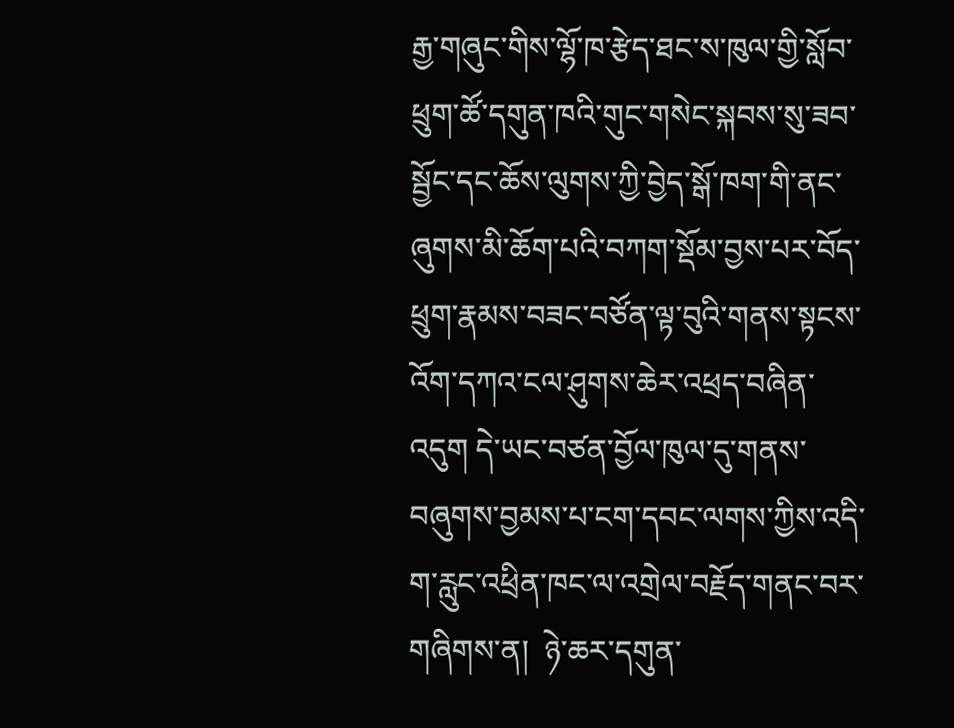རྒྱ་གཞུང་གིས་ལྷོ་ཁ་རྩེད་ཐང་ས་ཁུལ་གྱི་སློབ་ཕྲུག་ཚོ་དགུན་ཁའི་གུང་གསེང་སྐབས་སུ་ཟབ་སྦྱོང་དང་ཆོས་ལུགས་ཀྱི་བྱེད་སྒོ་ཁག་གི་ནང་ཞུགས་མི་ཆོག་པའི་བཀག་སྡོམ་བྱས་པར་བོད་ཕྲུག་རྣམས་བཟང་བཙོན་ལྟ་བུའི་གནས་སྟངས་འོག་དཀའ་ངལ་ཤུགས་ཆེར་འཕྲད་བཞིན་འདུག དེ་ཡང་བཙན་བྱོལ་ཁུལ་དུ་གནས་བཞུགས་བྱམས་པ་ངག་དབང་ལགས་ཀྱིས་འདི་ག་རླུང་འཕྲིན་ཁང་ལ་འགྲེལ་བརྗོད་གནང་བར་གཞིགས་ན།  ཉེ་ཆར་དགུན་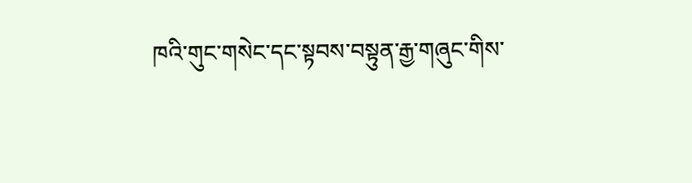ཁའི་གུང་གསེང་དང་སྟབས་བསྟུན་རྒྱ་གཞུང་གིས་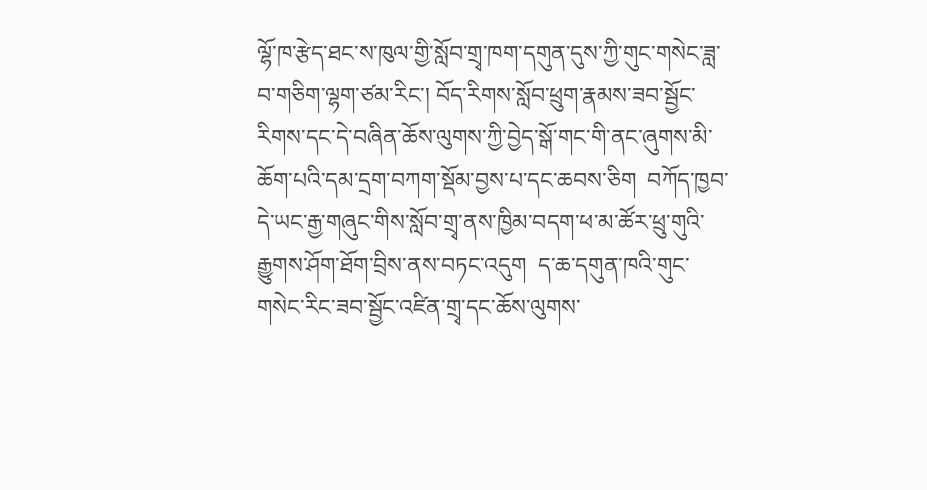ལྷོ་ཁ་རྩེད་ཐང་ས་ཁུལ་གྱི་སློབ་གྲྭ་ཁག་དགུན་དུས་ཀྱི་གུང་གསེང་ཟླ་བ་གཅིག་ལྷག་ཙམ་རིང་། བོད་རིགས་སློབ་ཕྲུག་རྣམས་ཟབ་སྦྱོང་རིགས་དང་དེ་བཞིན་ཆོས་ལུགས་ཀྱི་བྱེད་སྒོ་གང་གི་ནང་ཞུགས་མི་ཆོག་པའི་དམ་དྲག་བཀག་སྡོམ་བྱས་པ་དང་ཆབས་ཅིག  བཀོད་ཁྱབ་དེ་ཡང་རྒྱ་གཞུང་གིས་སློབ་གྲྭ་ནས་ཁྱིམ་བདག་ཕ་མ་ཚོར་ཕྲུ་གུའི་རྒྱུགས་ཤོག་ཐོག་བྲིས་ནས་བཏང་འདུག  ད་ཆ་དགུན་ཁའི་གུང་གསེང་རིང་ཟབ་སྦྱོང་འཛིན་གྲྭ་དང་ཆོས་ལུགས་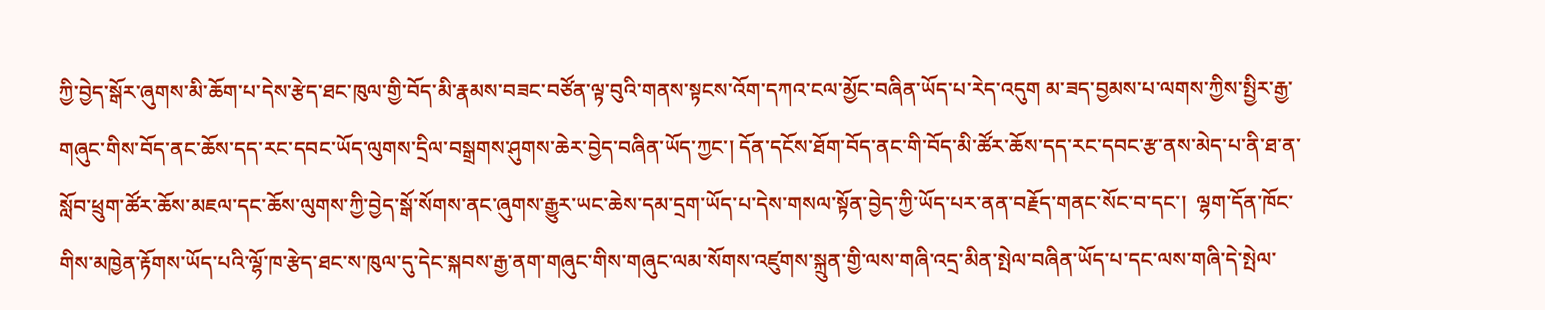ཀྱི་བྱེད་སྒོར་ཞུགས་མི་ཆོག་པ་དེས་རྩེད་ཐང་ཁུལ་གྱི་བོད་མི་རྣམས་བཟང་བཙོན་ལྟ་བུའི་གནས་སྟངས་འོག་དཀའ་ངལ་མྱོང་བཞིན་ཡོད་པ་རེད་འདུག མ་ཟད་བྱམས་པ་ལགས་ཀྱིས་སྤྱིར་རྒྱ་གཞུང་གིས་བོད་ནང་ཆོས་དད་རང་དབང་ཡོད་ལུགས་དྲིལ་བསྒྲགས་ཤུགས་ཆེར་བྱེད་བཞིན་ཡོད་ཀྱང་། དོན་དངོས་ཐོག་བོད་ནང་གི་བོད་མི་ཚོར་ཆོས་དད་རང་དབང་རྩ་ནས་མེད་པ་ནི་ཐ་ན་སློབ་ཕྲུག་ཚོར་ཆོས་མཇལ་དང་ཆོས་ལུགས་ཀྱི་བྱེད་སྒོ་སོགས་ནང་ཞུགས་རྒྱུར་ཡང་ཆེས་དམ་དྲག་ཡོད་པ་དེས་གསལ་སྟོན་བྱེད་ཀྱི་ཡོད་པར་ནན་བརྗོད་གནང་སོང་བ་དང་།  ལྷག་དོན་ཁོང་གིས་མཁྱེན་རྟོགས་ཡོད་པའི་ལྷོ་ཁ་རྩེད་ཐང་ས་ཁུལ་དུ་དེང་སྐབས་རྒྱ་ནག་གཞུང་གིས་གཞུང་ལམ་སོགས་འཛུགས་སྐྲུན་གྱི་ལས་གཞི་འདྲ་མིན་སྤེལ་བཞིན་ཡོད་པ་དང་ལས་གཞི་དེ་སྤེལ་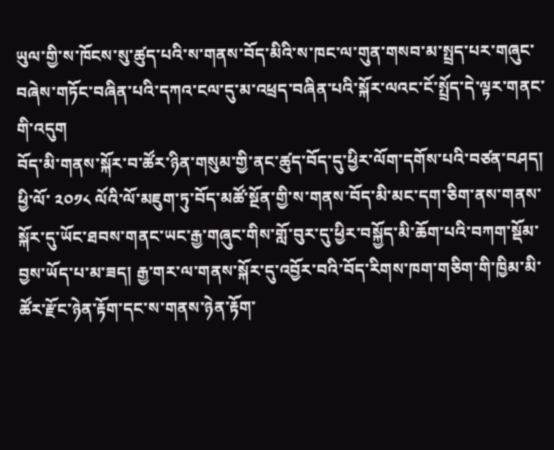ཡུལ་གྱི་ས་ཁོངས་སུ་ཚུད་པའི་ས་གནས་བོད་མིའི་ས་ཁང་ལ་གུན་གསབ་མ་སྤྲད་པར་གཞུང་བཞེས་གཏོང་བཞིན་པའི་དཀའ་ངལ་དུ་མ་འཕྲད་བཞིན་པའི་སྐོར་ལའང་ངོ་སྤྲོད་དེ་ལྟར་གནང་གི་འདུག
བོད་མི་གནས་སྐོར་བ་ཚོར་ཉིན་གསུམ་གྱི་ནང་ཚུད་བོད་དུ་ཕྱིར་ལོག་དགོས་པའི་བཙན་བཤད།
ཕྱི་ལོ་ ༢༠༡༨ ལོའི་ལོ་མཇུག་ཏུ་བོད་མཚོ་སྔོན་གྱི་ས་གནས་བོད་མི་མང་དག་ཅིག་ནས་གནས་སྐོར་དུ་ཡོང་ཐབས་གནང་ཡང་རྒྱ་གཞུང་གིས་གློ་བུར་དུ་ཕྱིར་བསྐྱོད་མི་ཆོག་པའི་བཀག་སྡོམ་བྱས་ཡོད་པ་མ་ཟད། རྒྱ་གར་ལ་གནས་སྐོར་དུ་འབྱོར་བའི་བོད་རིགས་ཁག་གཅིག་གི་ཁྱིམ་མི་ཚོར་རྫོང་ཉེན་རྟོག་དང་ས་གནས་ཉེན་རྟོག་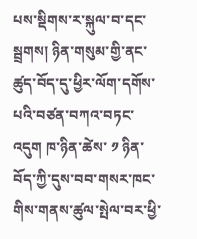པས་སྡིགས་ར་སྐུལ་བ་དང་སྦྲགས། ཉིན་གསུམ་གྱི་ནང་ཚུད་བོད་དུ་ཕྱིར་ལོག་དགོས་པའི་བཙན་བཀའ་བཏང་འདུག ཁ་ཉིན་ཚེས་ ༡ ཉིན་བོད་ཀྱི་དུས་བབ་གསར་ཁང་གིས་གནས་ཚུལ་སྤེལ་བར་ཕྱི་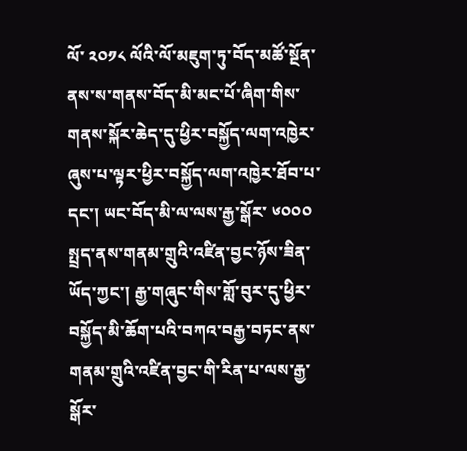ལོ་ ༢༠༡༨ ལོའི་ལོ་མཇུག་ཏུ་བོད་མཚོ་སྔོན་ནས་ས་གནས་བོད་མི་མང་པོ་ཞིག་གིས་གནས་སྐོར་ཆེད་དུ་ཕྱིར་བསྐྱོད་ལག་འཁྱེར་ཞུས་པ་ལྟར་ཕྱིར་བསྐྱོད་ལག་འཁྱེར་ཐོབ་པ་དང་། ཡང་བོད་མི་ལ་ལས་རྒྱ་སྒོར་ ༦༠༠༠ སྤྲད་ནས་གནམ་གྲུའི་འཛིན་བྱང་ཉོས་ཟིན་ཡོད་ཀྱང་། རྒྱ་གཞུང་གིས་གློ་བུར་དུ་ཕྱིར་བསྐྱོད་མི་ཆོག་པའི་བཀའ་བརྒྱ་བཏང་ནས་གནམ་གྲུའི་འཛིན་བྱང་གི་རིན་པ་ལས་རྒྱ་སྒོར་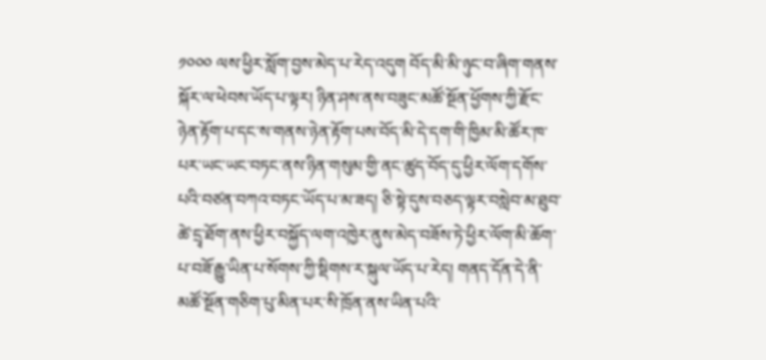༡༠༠༠ ལས་ཕྱིར་སློག་བྱས་མེད་པ་རེད་འདུག བོད་མི་མི་ཉུང་བ་ཞིག་གནས་སྐོར་ལ་ཕེབས་ཡོད་པ་ལྟར། ཉིན་ཤས་ནས་བཟུང་མཚོ་སྔོན་ཕྱོགས་ཀྱི་རྫོང་ཉེན་རྟོག་པ་དང་ས་གནས་ཉེན་རྟོག་པས་བོད་མི་དེ་དག་གི་ཁྱིམ་མི་ཚོར་ཁ་པར་ཡང་ཡང་བཏང་ནས་ཉིན་གསུམ་གྱི་ནང་ཚུད་བོད་དུ་ཕྱིར་ལོག་དགོས་པའི་བཙན་བཀའ་བཏང་ཡོད་པ་མ་ཟད། ཅི་སྟེ་དུས་བཅད་ལྟར་བསླེབ་མ་ཐུབ་ཚེ་དྲྭ་ཐོག་ནས་ཕྱིར་བསྐྱོད་ལག་འཁྱེར་ནུས་མེད་བཟོས་ཏེ་ཕྱིར་ལོག་མི་ཆོག་པ་བཟོ་རྒྱུ་ཡིན་པ་སོགས་ཀྱི་སྡིགས་ར་སྐུལ་ཡོད་པ་རེད། གནད་དོན་དེ་ནི་མཚོ་སྔོན་གཅིག་པུ་མིན་པར་སི་ཁྲོན་ནས་ཡིན་པའི་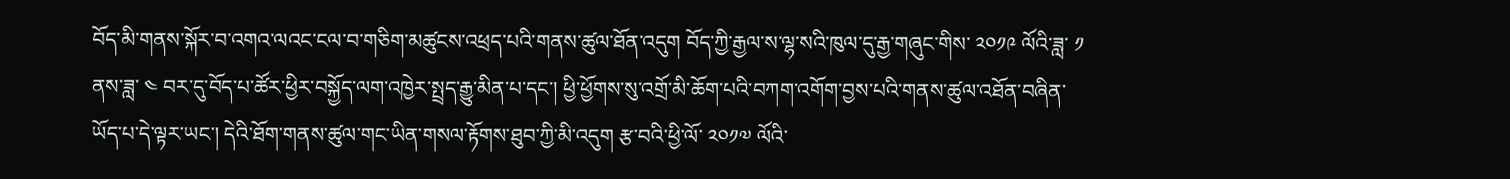བོད་མི་གནས་སྐོར་བ་འགའ་ལའང་ངལ་བ་གཅིག་མཚུངས་འཕྲད་པའི་གནས་ཚུལ་ཐོན་འདུག བོད་ཀྱི་རྒྱལ་ས་ལྷ་སའི་ཁུལ་དུ་རྒྱ་གཞུང་གིས་ ༢༠༡༩ ལོའི་ཟླ་ ༡ ནས་ཟླ་ ༤ བར་དུ་བོད་པ་ཚོར་ཕྱིར་བསྐྱོད་ལག་འཁྱེར་སྤྲད་རྒྱུ་མིན་པ་དང་། ཕྱི་ཕྱོགས་སུ་འགྲོ་མི་ཆོག་པའི་བཀག་འགོག་བྱས་པའི་གནས་ཚུལ་འཐོན་བཞིན་ཡོད་པ་དེ་ལྟར་ཡང་། དེའི་ཐོག་གནས་ཚུལ་གང་ཡིན་གསལ་རྟོགས་ཐུབ་ཀྱི་མི་འདུག རྩ་བའི་ཕྱི་ལོ་ ༢༠༡༧ ལོའི་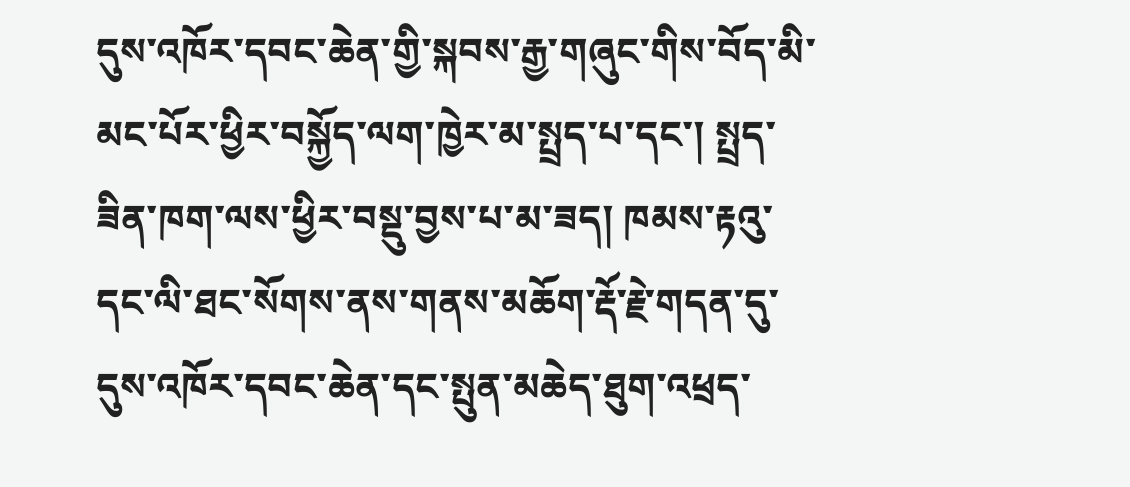དུས་འཁོར་དབང་ཆེན་གྱི་སྐབས་རྒྱ་གཞུང་གིས་བོད་མི་མང་པོར་ཕྱིར་བསྐྱོད་ལག་ཁྱེར་མ་སྤྲད་པ་དང་། སྤྲད་ཟིན་ཁག་ལས་ཕྱིར་བསྡུ་བྱས་པ་མ་ཟད། ཁམས་རྟའུ་དང་ལི་ཐང་སོགས་ནས་གནས་མཆོག་རྡོ་རྗེ་གདན་དུ་དུས་འཁོར་དབང་ཆེན་དང་སྤུན་མཆེད་ཐུག་འཕྲད་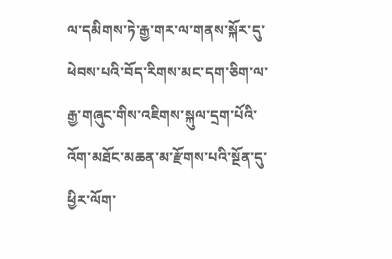ལ་དམིགས་ཏེ་རྒྱ་གར་ལ་གནས་སྐོར་དུ་ཕེབས་པའི་བོད་རིགས་མང་དག་ཅིག་ལ་རྒྱ་གཞུང་གིས་འཇིགས་སྐུལ་དྲག་པོའི་འོག་མཐོང་མཆན་མ་རྫོགས་པའི་སྔོན་དུ་ཕྱིར་ལོག་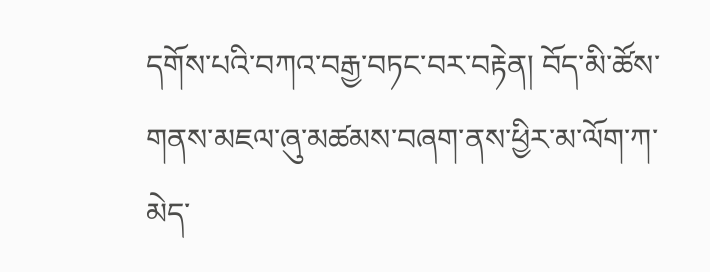དགོས་པའི་བཀའ་བརྒྱ་བཏང་བར་བརྟེན། བོད་མི་ཚོས་གནས་མཇལ་ཞུ་མཚམས་བཞག་ནས་ཕྱིར་མ་ལོག་ཀ་མེད་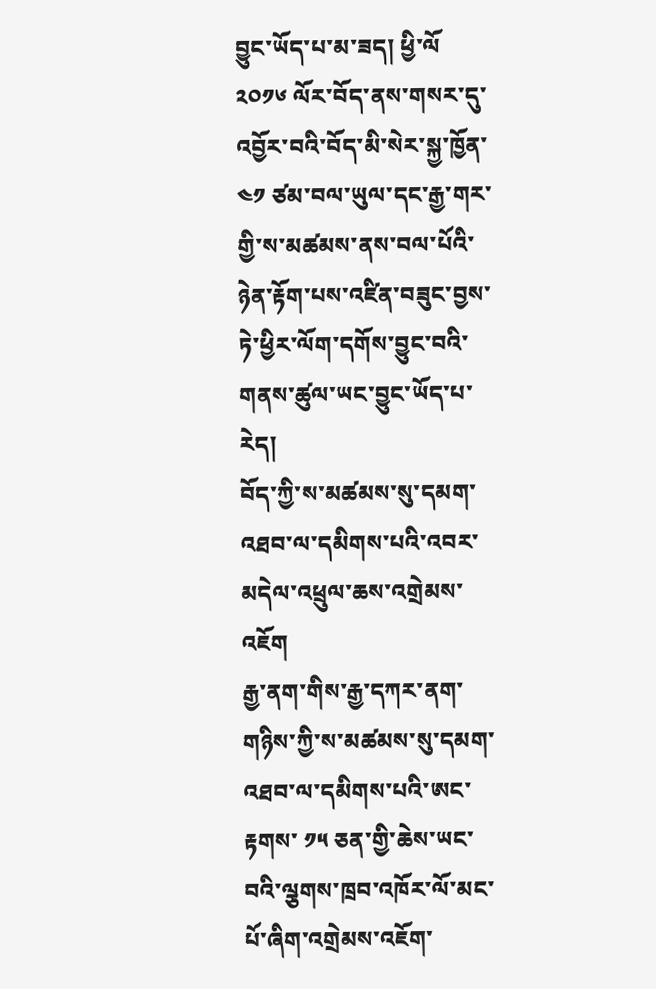བྱུང་ཡོད་པ་མ་ཟད། ཕྱི་ལོ ༢༠༡༦ ལོར་བོད་ནས་གསར་དུ་འབྱོར་བའི་བོད་མི་སེར་སྐྱ་ཁྱོན་ ༤༡ ཙམ་བལ་ཡུལ་དང་རྒྱ་གར་གྱི་ས་མཚམས་ནས་བལ་པོའི་ཉེན་རྟོག་པས་འཛིན་བཟུང་བྱས་ཏེ་ཕྱིར་ལོག་དགོས་བྱུང་བའི་གནས་ཚུལ་ཡང་བྱུང་ཡོད་པ་རེད།
བོད་ཀྱི་ས་མཚམས་སུ་དམག་འཐབ་ལ་དམིགས་པའི་འབར་མདེལ་འཕྲུལ་ཆས་འགྲེམས་འཇོག
རྒྱ་ནག་གིས་རྒྱ་དཀར་ནག་གཉིས་ཀྱི་ས་མཚམས་སུ་དམག་འཐབ་ལ་དམིགས་པའི་ཨང་རྟགས་ ༡༥ ཅན་གྱི་ཆེས་ཡང་བའི་ལྕགས་ཁྲབ་འཁོར་ལོ་མང་པོ་ཞིག་འགྲེམས་འཇོག་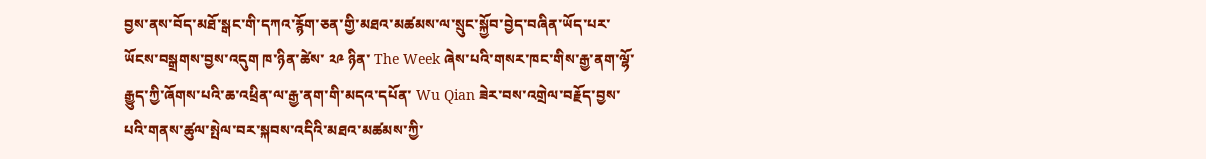བྱས་ནས་བོད་མཐོ་སྒང་གི་དཀའ་རྙོག་ཅན་གྱི་མཐའ་མཚམས་ལ་སྲུང་སྐྱོབ་བྱེད་བཞིན་ཡོད་པར་ཡོངས་བསྒྲགས་བྱས་འདུག ཁ་ཉིན་ཚེས་ ༢༩ ཉིན་ The Week ཞེས་པའི་གསར་ཁང་གིས་རྒྱ་ནག་ལྷོ་རྒྱུད་ཀྱི་ཞོགས་པའི་ཆ་འཕྲིན་ལ་རྒྱ་ནག་གི་མདའ་དཔོན་ Wu Qian ཟེར་བས་འགྲེལ་བརྗོད་བྱས་པའི་གནས་ཚུལ་སྤེལ་བར་སྐབས་འདིའི་མཐའ་མཚམས་ཀྱི་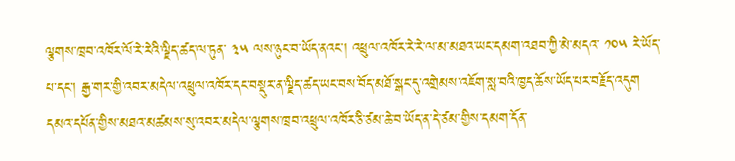ལྕགས་ཁྲབ་འཁོར་ལོ་རེ་རེའི་ལྗིད་ཚད་ལ་ཏུན་ ༣༥ ལས་ཉུང་བ་ཡོད་ནའང་། འཕྲུལ་འཁོར་རེ་རེ་ལ་མ་མཐའ་ཡང་དམག་འཐབ་ཀྱི་མེ་མདའ་ ༡༠༥ རེ་ཡོད་པ་དང་། རྒྱ་གར་གྱི་འབར་མདེལ་འཕྲུལ་འཁོར་དང་བསྡུར་ན་ལྗིད་ཚད་ཡང་བས་བོད་མཐོ་སྒང་དུ་འགྲེམས་འཇོག་སླ་བའི་ཁྱད་ཆོས་ཡོད་པར་བརྗོད་འདུག དམའ་དཔོན་གྱིས་མཐའ་མཚམས་སུ་འབར་མདེལ་ལྕགས་ཁྲབ་འཕྲུལ་འཁོར་ཅི་ཙམ་ཆེ་བ་ཡོད་ན་དེ་ཙམ་གྱིས་དམག་དོན་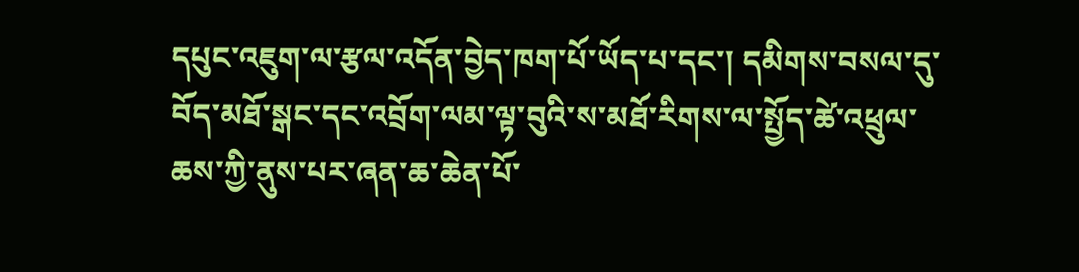དཔུང་འཇུག་ལ་རྩལ་འདོན་བྱེད་ཁག་པོ་ཡོད་པ་དང་། དམིགས་བསལ་དུ་བོད་མཐོ་སྒང་དང་འབྲོག་ལམ་ལྟ་བུའི་ས་མཐོ་རིགས་ལ་སྤྱོད་ཚེ་འཕྲུལ་ཆས་ཀྱི་ནུས་པར་ཞན་ཆ་ཆེན་པོ་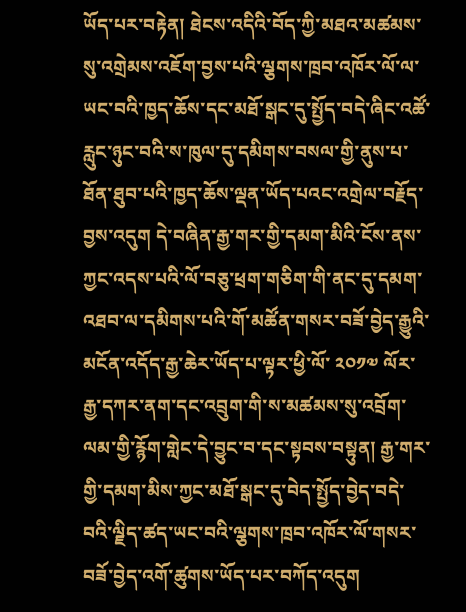ཡོད་པར་བརྟེན། ཐེངས་འདིའི་བོད་ཀྱི་མཐའ་མཚམས་སུ་འགྲེམས་འཇོག་བྱས་པའི་ལྕགས་ཁྲབ་འཁོར་ལོ་ལ་ཡང་བའི་ཁྱད་ཆོས་དང་མཐོ་སྒང་དུ་སྤྱོད་བདེ་ཞིང་འཚོ་རླུང་ཉུང་བའི་ས་ཁུལ་དུ་དམིགས་བསལ་གྱི་ནུས་པ་ཐོན་ཐུབ་པའི་ཁྱད་ཆོས་ལྡན་ཡོད་པའང་འགྲེལ་བརྗོད་བྱས་འདུག དེ་བཞིན་རྒྱ་གར་གྱི་དམག་མིའི་ངོས་ནས་ཀྱང་འདས་པའི་ལོ་བཅུ་ཕྲག་གཅིག་གི་ནང་དུ་དམག་འཐབ་ལ་དམིགས་པའི་གོ་མཚོན་གསར་བཟོ་བྱེད་རྒྱུའི་མངོན་འདོད་རྒྱ་ཆེར་ཡོད་པ་ལྟར་ཕྱི་ལོ་ ༢༠༡༧ ལོར་རྒྱ་དཀར་ནག་དང་འབྲུག་གི་ས་མཚམས་སུ་འབྲོག་ལམ་གྱི་རྙོག་གླེང་དེ་བྱུང་བ་དང་སྟབས་བསྟུན། རྒྱ་གར་གྱི་དམག་མིས་ཀྱང་མཐོ་སྒང་དུ་བེད་སྤྱོད་བྱེད་བདེ་བའི་ལྗིད་ཚད་ཡང་བའི་ལྕགས་ཁྲབ་འཁོར་ལོ་གསར་བཟོ་བྱེད་འགོ་ཚུགས་ཡོད་པར་བཀོད་འདུག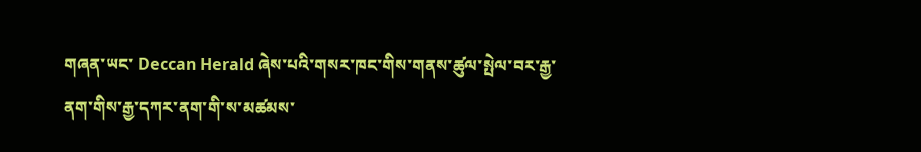གཞན་ཡང་ Deccan Herald ཞེས་པའི་གསར་ཁང་གིས་གནས་ཚུལ་སྤེལ་བར་རྒྱ་ནག་གིས་རྒྱ་དཀར་ནག་གི་ས་མཚམས་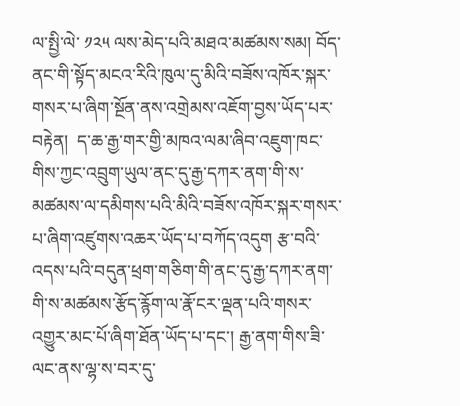ལ་སྤྱི་ལེ་ ༡༢༥ ལས་མེད་པའི་མཐའ་མཚམས་སམ། བོད་ནང་གི་སྟོད་མངའ་རིའི་ཁུལ་དུ་མིའི་བཟོས་འཁོར་སྐར་གསར་པ་ཞིག་སྔོན་ནས་འགྲེམས་འཇོག་བྱས་ཡོད་པར་བརྟེན།  ད་ཆ་རྒྱ་གར་གྱི་མཁའ་ལམ་ཞིབ་འཇུག་ཁང་གིས་ཀྱང་འབྲུག་ཡུལ་ནང་དུ་རྒྱ་དཀར་ནག་གི་ས་མཚམས་ལ་དམིགས་པའི་མིའི་བཟོས་འཁོར་སྐར་གསར་པ་ཞིག་འཛུགས་འཆར་ཡོད་པ་བཀོད་འདུག རྩ་བའི་འདས་པའི་བདུན་ཕྲག་གཅིག་གི་ནང་དུ་རྒྱ་དཀར་ནག་གི་ས་མཚམས་རྩོད་རྙོག་ལ་རྣོ་ངར་ལྡན་པའི་གསར་འགྱུར་མང་པོ་ཞིག་ཐོན་ཡོད་པ་དང་། རྒྱ་ནག་གིས་ཟི་ལང་ནས་ལྷ་ས་བར་དུ་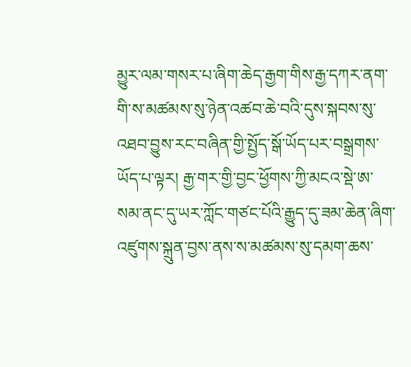མྱུར་ལམ་གསར་པ་ཞིག་ཆེད་རྒྱག་གིས་རྒྱ་དཀར་ནག་གི་ས་མཚམས་སུ་ཉེན་འཚབ་ཆེ་བའི་དུས་སྐབས་སུ་འཐབ་བྱུས་རང་བཞིན་གྱི་སྤྱོད་སྒོ་ཡོད་པར་བསྒྲགས་ཡོད་པ་ལྟར། རྒྱ་གར་གྱི་བྱང་ཕྱོགས་ཀྱི་མངའ་སྡེ་ཨ་སམ་ནང་དུ་ཡར་ཀློང་གཙང་པོའི་རྒྱུད་དུ་ཟམ་ཆེན་ཞིག་འཛུགས་སྐྲུན་བྱས་ནས་ས་མཚམས་སུ་དམག་ཆས་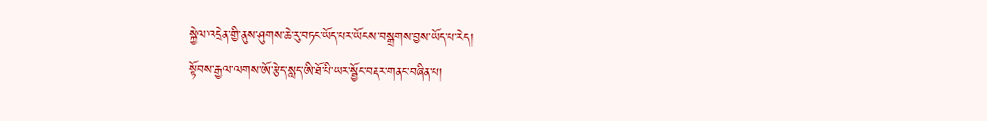སྐྱེལ་འདྲེན་གྱི་ནུས་ཤུགས་ཆེ་རུ་བཏང་ཡོད་པར་ཡོངས་བསྒྲགས་བྱས་ཡོད་པ་རེད།
སྟོབས་རྒྱལ་ལགས་ཨོ་རྩེད་སླད་ཨི་ཐོ་པི་ཡར་སྦྱོང་བརྡར་གནང་བཞིན་པ།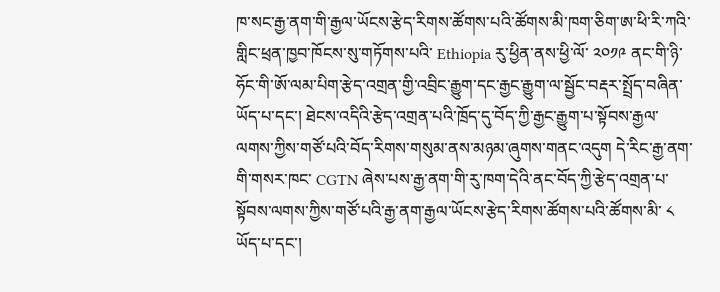ཁ་སང་རྒྱ་ནག་གི་རྒྱལ་ཡོངས་རྩེད་རིགས་ཚོགས་པའི་ཚོགས་མི་ཁག་ཅིག་ཨ་ཕི་རི་ཀའི་གླིང་ཕྲན་ཁྱབ་ཁོངས་སུ་གཏོགས་པའི་ Ethiopia རུ་ཕྱིན་ནས་ཕྱི་ལོ་ ༢༠༡༩ ནང་གི་ཉི་ཧོང་གི་ཨོ་ལམ་པིག་རྩེད་འགྲན་གྱི་འབྲིང་རྒྱུག་དང་རྒྱང་རྒྱུག་ལ་སྦྱོང་བརྡར་སྤྲོད་བཞིན་ཡོད་པ་དང་། ཐེངས་འདིའི་རྩེད་འགྲན་པའི་ཁྲོད་དུ་བོད་ཀྱི་རྒྱང་རྒྱུག་པ་སྟོབས་རྒྱལ་ལགས་ཀྱིས་གཙོ་པའི་བོད་རིགས་གསུམ་ནས་མཉམ་ཞུགས་གནང་འདུག དེ་རིང་རྒྱ་ནག་གི་གསར་ཁང་ CGTN ཞེས་པས་རྒྱ་ནག་གི་རུ་ཁག་དེའི་ནང་བོད་ཀྱི་རྩེད་འགྲན་པ་སྟོབས་ལགས་ཀྱིས་གཙོ་པའི་རྒྱ་ནག་རྒྱལ་ཡོངས་རྩེད་རིགས་ཚོགས་པའི་ཚོགས་མི་ ༨ ཡོད་པ་དང་།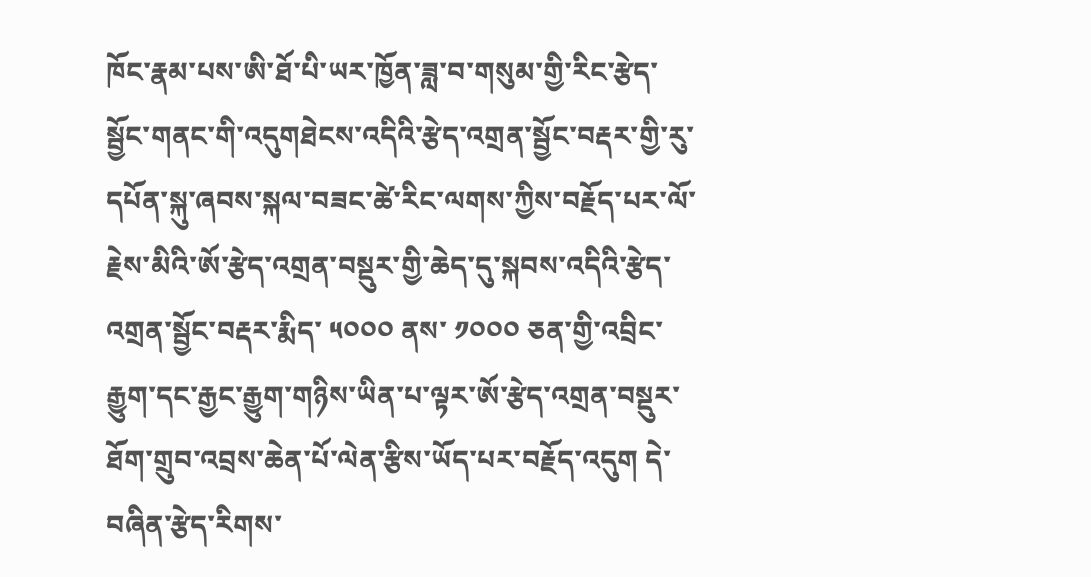ཁོང་རྣམ་པས་ཨི་ཐོ་པི་ཡར་ཁྱོན་ཟླ་བ་གསུམ་གྱི་རིང་རྩེད་སྦྱོང་གནང་གི་འདུགཐེངས་འདིའི་རྩེད་འགྲན་སྦྱོང་བརྡར་གྱི་རུ་དཔོན་སྐུ་ཞབས་སྐལ་བཟང་ཚེ་རིང་ལགས་ཀྱིས་བརྗོད་པར་ལོ་རྗེས་མིའི་ཨོ་རྩེད་འགྲན་བསྡུར་གྱི་ཆེད་དུ་སྐབས་འདིའི་རྩེད་འགྲན་སྦྱོང་བརྡར་རྨིད་ ༥༠༠༠ ནས་ ༡༠༠༠ ཅན་གྱི་འབྲིང་རྒྱུག་དང་རྒྱང་རྒྱུག་གཉིས་ཡིན་པ་ལྟར་ཨོ་རྩེད་འགྲན་བསྡུར་ཐོག་གྲུབ་འབྲས་ཆེན་པོ་ལེན་རྩིས་ཡོད་པར་བརྗོད་འདུག དེ་བཞིན་རྩེད་རིགས་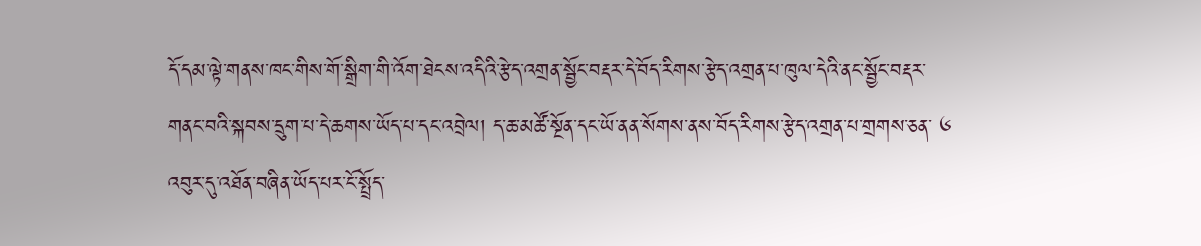དོ་དམ་ལྟེ་གནས་ཁང་གིས་གོ་སྒྲིག་གི་འོག་ཐེངས་འདིའི་རྩེད་འགྲན་སྦྱོང་བརྡར་དེ་བོད་རིགས་རྩེད་འགྲན་པ་ཁུལ་དེའི་ནང་སྦྱོང་བརྡར་གནང་བའི་སྐབས་དྲུག་པ་དེ་ཆགས་ཡོད་པ་དང་འབྲེལ། ད་ཆ་མཚོ་སྔོན་དང་ཡོ་ནན་སོགས་ནས་བོད་རིགས་རྩེད་འགྲན་པ་གྲགས་ཅན་ ༦ འབུར་དུ་འཐོན་བཞིན་ཡོད་པར་ངོ་སྤྲོད་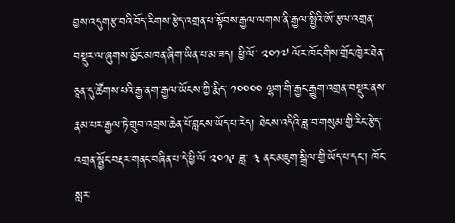བྱས་འདུགརྩ་བའི་བོད་རིགས་རྩེད་འགྲན་པ་སྟོབས་རྒྱལ་ལགས་ནི་རྒྱལ་སྤྱིའི་ཨོ་རྩལ་འགྲན་བསྡུར་ལ་ཞུགས་མྱོང་མཁན་ཞིག་ཡིན་པ་མ་ཟད། ཕྱི་ལོ་ ༢༠༡༧ ལོར་ཁོང་གིས་གྲོང་ཁྱེར་ཐེན་ཅཱན་དུ་ཚོགས་པའི་རྒྱ་ནག་རྒྱལ་ཡོངས་ཀྱི་རྨིད་ ༡༠༠༠༠ ལྷག་གི་རྒྱང་རྒྱུག་འགྲན་བསྡུར་ནས་རྣམ་པར་རྒྱལ་ཏེ་གྲུབ་འབྲས་ཆེན་པོ་བླངས་ཡོད་པ་རེད། ཐེངས་འདིའི་ཟླ་བ་གསུམ་གྱི་རིང་རྩེད་འགྲན་སྦྱོང་བརྡར་གནང་བཞིན་པ་དེ་ཕྱི་ལོ ༢༠༡༩ ཟླ་ ༣ ནང་མཇུག་སྒྲིལ་གྱི་ཡོད་པ་དང་། ཁོང་སླར་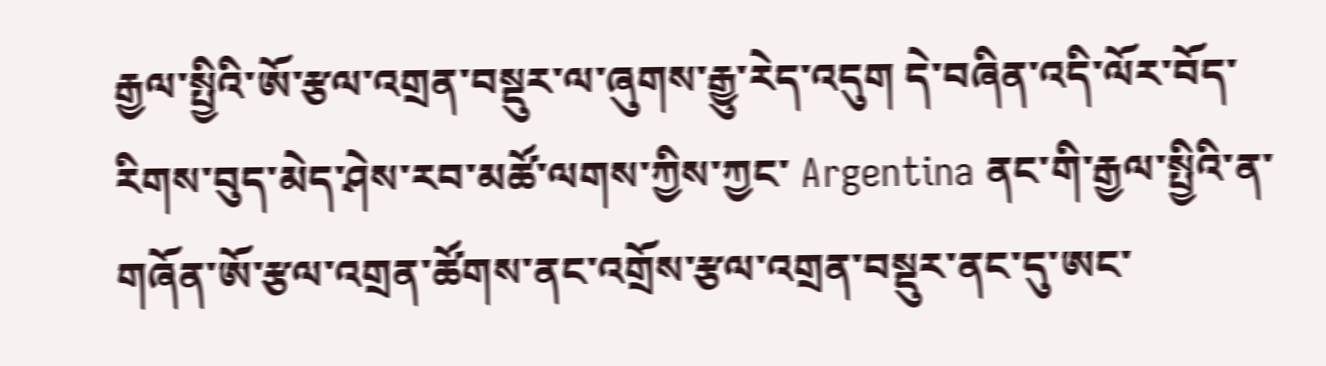རྒྱལ་སྤྱིའི་ཨོ་རྩལ་འགྲན་བསྡུར་ལ་ཞུགས་རྒྱུ་རེད་འདུག དེ་བཞིན་འདི་ལོར་བོད་རིགས་བུད་མེད་ཤེས་རབ་མཚོ་ལགས་ཀྱིས་ཀྱང་ Argentina ནང་གི་རྒྱལ་སྤྱིའི་ན་གཞོན་ཨོ་རྩལ་འགྲན་ཚོགས་ནང་འགྲོས་རྩལ་འགྲན་བསྡུར་ནང་དུ་ཨང་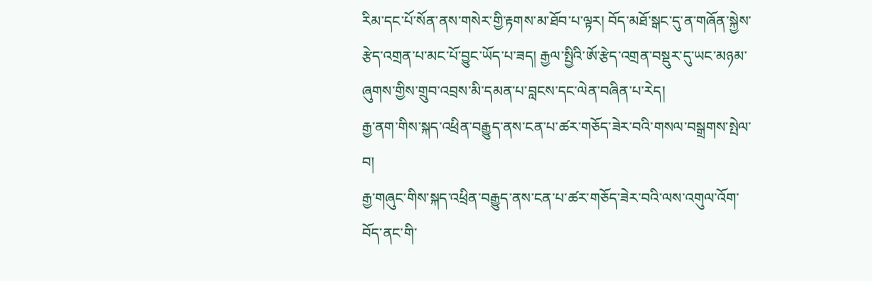རིམ་དང་པོ་སོན་ནས་གསེར་གྱི་རྟགས་མ་ཐོབ་པ་ལྟར། བོད་མཐོ་སྒང་དུ་ན་གཞོན་སྐྱེས་རྩེད་འགྲན་པ་མང་པོ་བྱུང་ཡོད་པ་ཟད། རྒྱལ་སྤྱིའི་ཨོ་རྩེད་འགྲན་བསྡུར་དུ་ཡང་མཉམ་ཞུགས་གྱིས་གྲུབ་འབྲས་མི་དམན་པ་བླངས་དང་ལེན་བཞིན་པ་རེད།
རྒྱ་ནག་གིས་སྐད་འཕྲིན་བརྒྱུད་ནས་ངན་པ་ཚར་གཅོད་ཟེར་བའི་གསལ་བསྒྲགས་སྤེལ་བ།
རྒྱ་གཞུང་གིས་སྐད་འཕྲིན་བརྒྱུད་ནས་ངན་པ་ཚར་གཅོད་ཟེར་བའི་ལས་འགུལ་འོག་བོད་ནང་གི་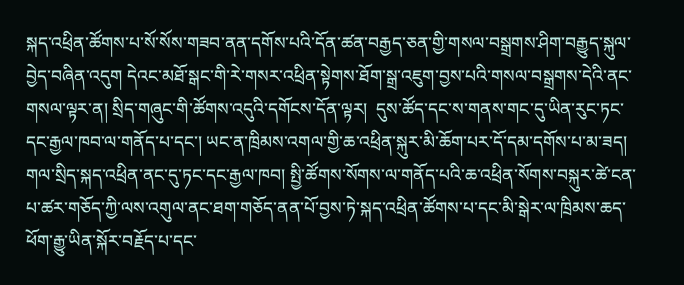སྐད་འཕྲིན་ཚོགས་པ་སོ་སོས་གཟབ་ནན་དགོས་པའི་དོན་ཚན་བརྒྱད་ཅན་གྱི་གསལ་བསྒྲགས་ཤིག་བརྒྱུད་སྐུལ་བྱེད་བཞིན་འདུག དེའང་མཐོ་སྒང་གི་རེ་གསར་འཕྲིན་སྟེགས་ཐོག་སྒྲ་འཇུག་བྱས་པའི་གསལ་བསྒྲགས་དེའི་ནང་གསལ་ལྟར་ན། སྲིད་གཞུང་གི་ཚོགས་འདུའི་དགོངས་དོན་ལྟར།  དུས་ཚོད་དང་ས་གནས་གང་དུ་ཡིན་རུང་ཏང་དང་རྒྱལ་ཁབ་ལ་གནོད་པ་དང་། ཡང་ན་ཁྲིམས་འགལ་གྱི་ཆ་འཕྲིན་སྐུར་མི་ཆོག་པར་དོ་དམ་དགོས་པ་མ་ཟད། གལ་སྲིད་སྐད་འཕྲིན་ནང་དུ་ཏང་དང་རྒྱལ་ཁབ། སྤྱི་ཚོགས་སོགས་ལ་གནོད་པའི་ཆ་འཕྲིན་སོགས་བསྐུར་ཚེ་ངན་པ་ཚར་གཅོད་ཀྱི་ལས་འགུལ་ནང་ཐག་གཅོད་ནན་པོ་བྱས་ཏེ་སྐད་འཕྲིན་ཚོགས་པ་དང་མི་སྒེར་ལ་ཁྲིམས་ཆད་ཕོག་རྒྱུ་ཡིན་སྐོར་བརྗོད་པ་དང་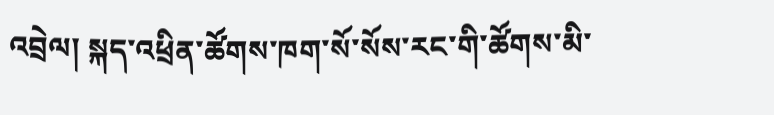འབྲེལ། སྐད་འཕྲིན་ཚོགས་ཁག་སོ་སོས་རང་གི་ཚོགས་མི་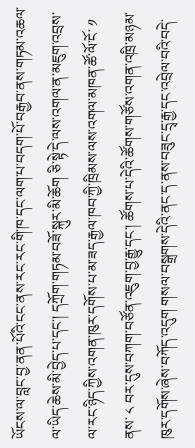ཡོངས་ལ་བླང་བྱ་ནན་པོའི་ངང་ནས་རང་རང་གི་ཁ་དང་ལག་པ་བདག་པོ་བརྒྱབ་ནས་གཏམ་འཆལ་ལ་ཡིད་ཆེས་མི་བྱེད་པ་དང་། དཀྲོག་གཏམ་བཟོ་སྐུར་མི་ཆོག ཅི་སྟེ་དེ་ལས་འགལ་ན་མཇུག་འབྲས་ལ་རང་ཉིད་ཀྱིས་འགན་ཁུར་དགོས་པ་མ་ཟད་རྒྱལ་ཁབ་ཀྱི་ཁྲིམས་ལས་འགལ་མཁན་ཚོ་ལོ་ངོ་ ༡ ནས་ ༨ བར་དུས་བཀག་བཙོན་འཇུག་བྱ་རྒྱུ་དང་། ཚོགས་པ་དེའི་ཚོགས་གཙོས་འགན་འཁྲི་མཉམ་ཁུར་དགོས་ཞེས་བཀོད་འདུག གསལ་བསྒྲགས་དེའི་ནང་ད་ནས་བཟུང་དྲྭ་རྒྱ་དང་འབྲེལ་བའི་བདེ་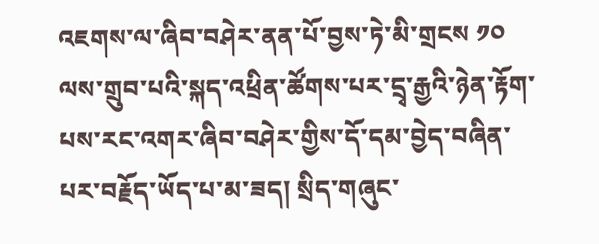འཇགས་ལ་ཞིབ་བཤེར་ནན་པོ་བྱས་ཏེ་མི་གྲངས ༡༠ ལས་གྲུབ་པའི་སྐད་འཕྲིན་ཚོགས་པར་དྲྭ་རྒྱའི་ཉེན་རྟོག་པས་རང་འགར་ཞིབ་བཤེར་གྱིས་དོ་དམ་བྱེད་བཞིན་པར་བརྗོད་ཡོད་པ་མ་ཟད། སྲིད་གཞུང་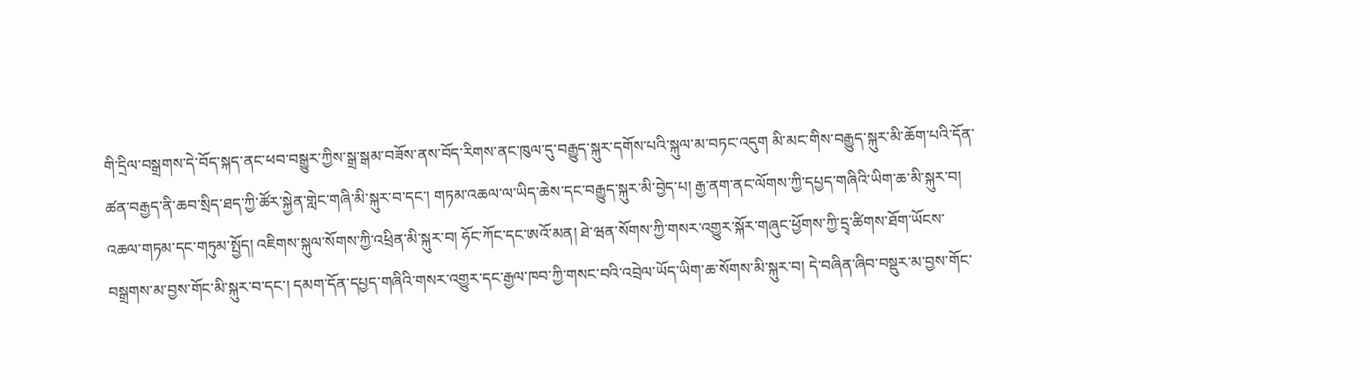གི་དྲིལ་བསྒྲགས་དེ་བོད་སྐད་ནང་ཕབ་བསྒྱུར་ཀྱིས་སྒྲ་སྒམ་བཟོས་ནས་བོད་རིགས་ནང་ཁུལ་དུ་བརྒྱུད་སྐུར་དགོས་པའི་སྐུལ་མ་བཏང་འདུག མི་མང་གིས་བརྒྱུད་སྐུར་མི་ཆོག་པའི་དོན་ཚན་བརྒྱད་ནི་ཆབ་སྲིད་ཐད་ཀྱི་ཚོར་སྐྱེན་གླེང་གཞི་མི་སྐུར་བ་དང་། གཏམ་འཆལ་ལ་ཡིད་ཆེས་དང་བརྒྱུད་སྐུར་མི་བྱེད་པ། རྒྱ་ནག་ནང་ལོགས་ཀྱི་དཔྱད་གཞིའི་ཡིག་ཆ་མི་སྐུར་བ། འཆལ་གཏམ་དང་གཏུམ་སྤྱོད། འཇིགས་སྐུལ་སོགས་ཀྱི་འཕྲིན་མི་སྐུར་བ། ཧོང་ཀོང་དང་ཨའོ་མན། ཐེ་ཝན་སོགས་ཀྱི་གསར་འགྱུར་སྐོར་གཞུང་ཕྱོགས་ཀྱི་དྲྭ་ཚིགས་ཐོག་ཡོངས་བསྒྲགས་མ་བྱས་གོང་མི་སྐུར་བ་དང་། དམག་དོན་དཔྱད་གཞིའི་གསར་འགྱུར་དང་རྒྱལ་ཁབ་ཀྱི་གསང་བའི་འབྲེལ་ཡོད་ཡིག་ཆ་སོགས་མི་སྐུར་བ། དེ་བཞིན་ཞིབ་བསྡུར་མ་བྱས་གོང་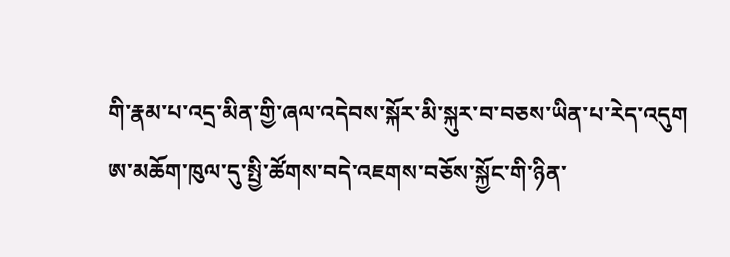གི་རྣམ་པ་འདྲ་མིན་གྱི་ཞལ་འདེབས་སྐོར་མི་སྐུར་བ་བཅས་ཡིན་པ་རེད་འདུག
ཨ་མཆོག་ཁུལ་དུ་སྤྱི་ཚོགས་བདེ་འཇགས་བཅོས་སྐྱོང་གི་ཉིན་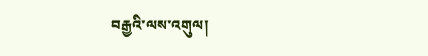བརྒྱའི་ལས་འགུལ།